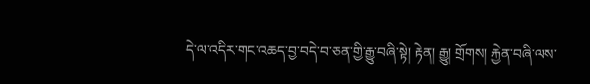དེ་ལ་འདིར་གང་འཆད་བྱ་བདེ་བ་ཅན་གྱི་རྒྱུ་བཞི་སྟེ། རྟེན། རྒྱུ། གྲོགས། རྐྱེན་བཞི་ལས་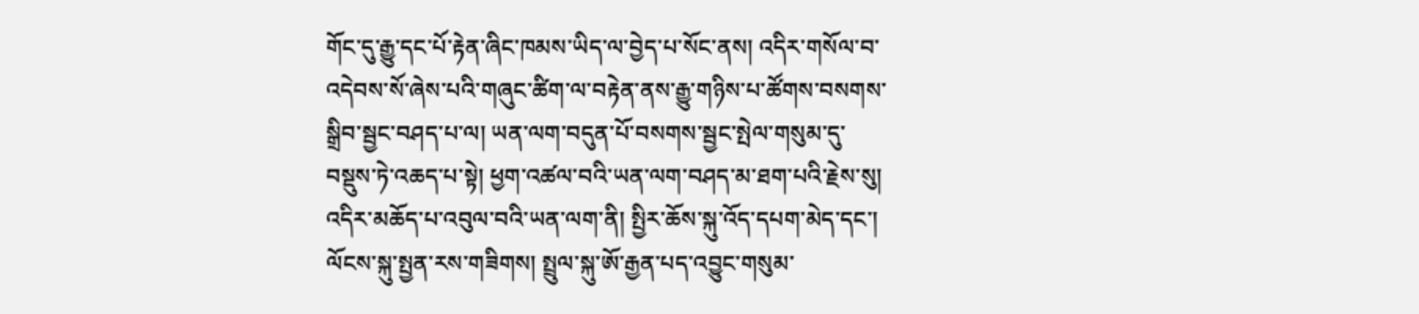གོང་དུ་རྒྱུ་དང་པོ་རྟེན་ཞིང་ཁམས་ཡིད་ལ་བྱེད་པ་སོང་ནས། འདིར་གསོལ་བ་འདེབས་སོ་ཞེས་པའི་གཞུང་ཚིག་ལ་བརྟེན་ནས་རྒྱུ་གཉིས་པ་ཚོགས་བསགས་སྒྲིབ་སྦྱང་བཤད་པ་ལ། ཡན་ལག་བདུན་པོ་བསགས་སྦྱང་སྤེལ་གསུམ་དུ་བསྡུས་ཏེ་འཆད་པ་སྟེ། ཕྱག་འཚལ་བའི་ཡན་ལག་བཤད་མ་ཐག་པའི་རྗེས་སུ། འདིར་མཆོད་པ་འབུལ་བའི་ཡན་ལག་ནི། སྤྱིར་ཆོས་སྐུ་འོད་དཔག་མེད་དང་། ལོངས་སྐུ་སྤྱན་རས་གཟིགས། སྤྲུལ་སྐུ་ཨོ་རྒྱན་པད་འབྱུང་གསུམ་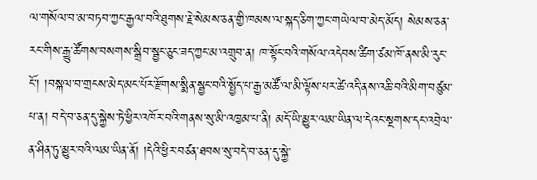ལ་གསོལ་བ་མ་བཏབ་ཀྱང་རྒྱལ་བའི་ཐུགས་རྗེ་སེམས་ཅན་གྱི་ཁམས་ལ་སྐད་ཅིག་ཀྱང་གཡེལ་བ་མེད་མོད། སེམས་ཅན་རང་གིས་རྒྱུ་ཚོགས་བསགས་སྒྲིབ་སྦྱང་ཅུང་ཟད་ཀྱང་མ་འགྲུབ་ན། ཁ་སྟོང་བའི་གསོལ་འདེབས་ཚིག་ཙམ་ཁོ་ནས་མི་རུང་ངོ་། །བསྐལ་བ་གྲངས་མེད་མང་པོར་རྫོགས་སྨིན་སྦྱང་བའི་སྤྱོད་པ་རྒྱ་མཚོ་ལ་མི་ལྟོས་པར་ཚེ་འདི་ནས་འཆི་བའི་མིག་བཙུམ་པ་ན། བདེ་བ་ཅན་དུ་སྐྱེས་ཏེ་ཕྱིར་འཁོར་བའི་གནས་སུ་མི་འཁྱམ་པ་ནི། མདོ་ཡི་མྱུར་ལམ་ཡིན་ལ་དེའང་སྔགས་དང་འབྲེལ་ན་ཤིན་ཏུ་མྱུར་བའི་ལམ་ཡིན་ནོ། །དེའི་ཕྱིར་བཙན་ཐབས་སུ་བདེ་བ་ཅན་དུ་སྐྱེ་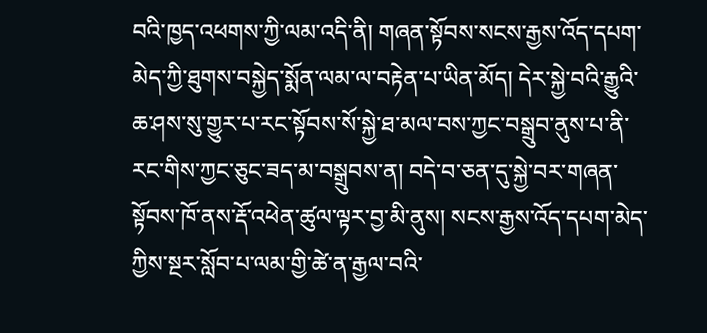བའི་ཁྱད་འཕགས་ཀྱི་ལམ་འདི་ནི། གཞན་སྟོབས་སངས་རྒྱས་འོད་དཔག་མེད་ཀྱི་ཐུགས་བསྐྱེད་སྨོན་ལམ་ལ་བརྟེན་པ་ཡིན་མོད། དེར་སྐྱེ་བའི་རྒྱུའི་ཆ་ཤས་སུ་གྱུར་པ་རང་སྟོབས་སོ་སྐྱེ་ཐ་མལ་བས་ཀྱང་བསྒྲུབ་ནུས་པ་ནི་རང་གིས་ཀྱང་ཅུང་ཟད་མ་བསྒྲུབས་ན། བདེ་བ་ཅན་དུ་སྐྱེ་བར་གཞན་སྟོབས་ཁོ་ནས་རྡོ་འཕེན་ཚུལ་ལྟར་བྱ་མི་ནུས། སངས་རྒྱས་འོད་དཔག་མེད་ཀྱིས་སྔར་སློབ་པ་ལམ་གྱི་ཚེ་ན་རྒྱལ་བའི་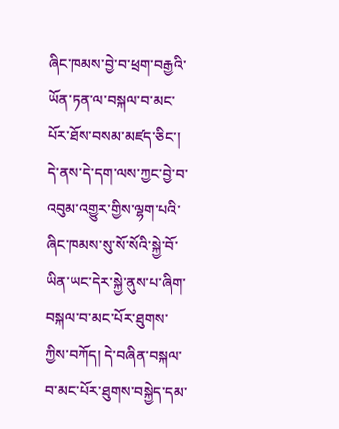ཞིང་ཁམས་བྱེ་བ་ཕྲག་བརྒྱའི་ཡོན་ཏན་ལ་བསྐལ་བ་མང་པོར་ཐོས་བསམ་མཛད་ཅིང་། དེ་ནས་དེ་དག་ལས་ཀྱང་བྱེ་བ་འབུམ་འགྱུར་གྱིས་ལྷག་པའི་ཞིང་ཁམས་སུ་སོ་སོའི་སྐྱེ་བོ་ཡིན་ཡང་དེར་སྐྱེ་ནུས་པ་ཞིག་བསྐལ་བ་མང་པོར་ཐུགས་ཀྱིས་བཀོད། དེ་བཞིན་བསྐལ་བ་མང་པོར་ཐུགས་བསྐྱེད་དམ་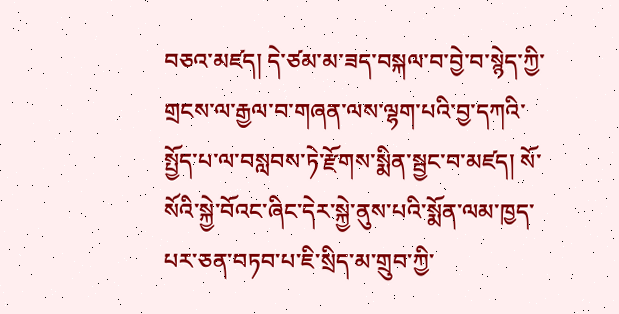བཅའ་མཛད། དེ་ཙམ་མ་ཟད་བསྐལ་བ་བྱེ་བ་སྙེད་ཀྱི་གྲངས་ལ་རྒྱལ་བ་གཞན་ལས་ལྷག་པའི་བྱ་དཀའི་སྤྱོད་པ་ལ་བསླབས་ཏེ་རྫོགས་སྨིན་སྦྱང་བ་མཛད། སོ་སོའི་སྐྱེ་བོའང་ཞིང་དེར་སྐྱེ་ནུས་པའི་སྨོན་ལམ་ཁྱད་པར་ཅན་བཏབ་པ་ཇི་སྲིད་མ་གྲུབ་ཀྱི་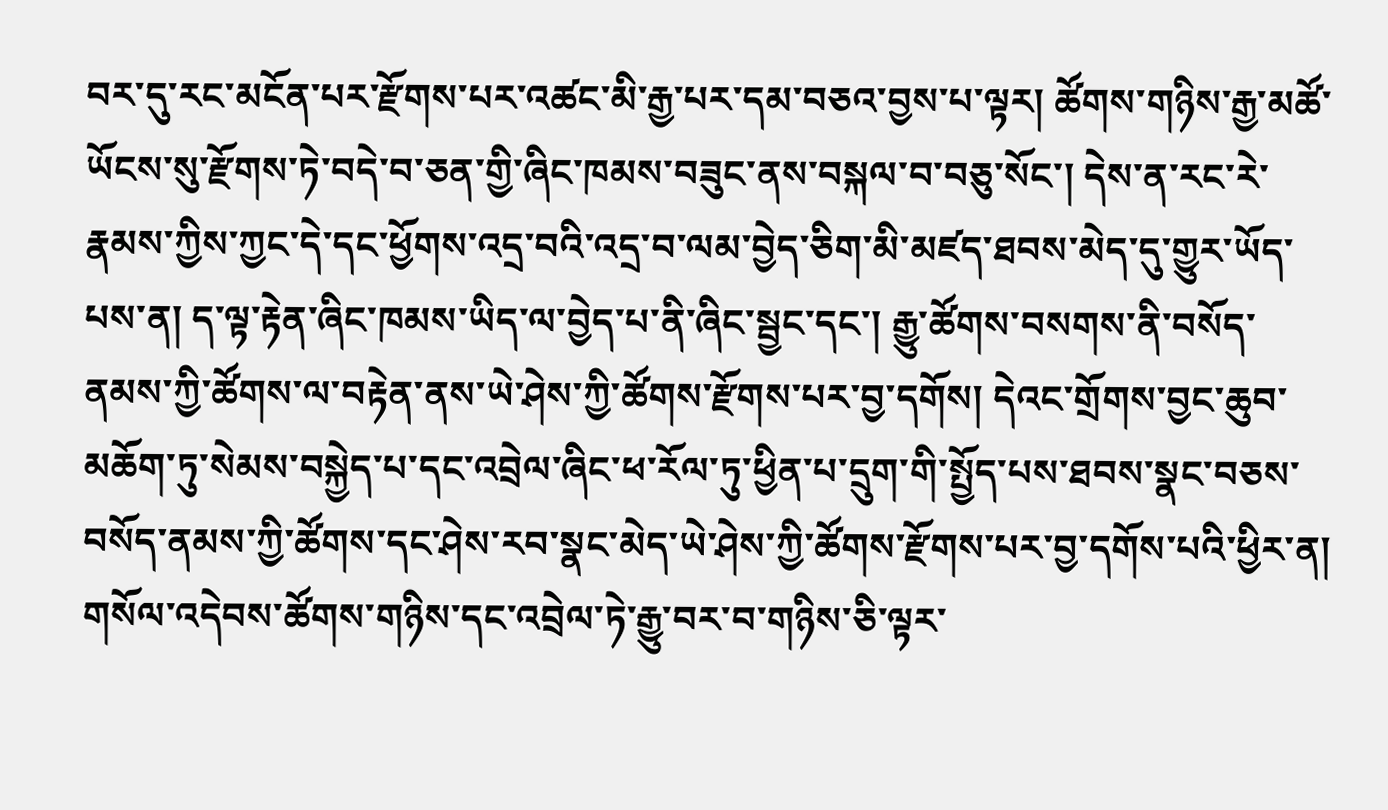བར་དུ་རང་མངོན་པར་རྫོགས་པར་འཚང་མི་རྒྱ་པར་དམ་བཅའ་བྱས་པ་ལྟར། ཚོགས་གཉིས་རྒྱ་མཚོ་ཡོངས་སུ་རྫོགས་ཏེ་བདེ་བ་ཅན་གྱི་ཞིང་ཁམས་བཟུང་ནས་བསྐལ་བ་བཅུ་སོང་། དེས་ན་རང་རེ་རྣམས་ཀྱིས་ཀྱང་དེ་དང་ཕྱོགས་འདྲ་བའི་འདྲ་བ་ལམ་བྱེད་ཅིག་མི་མཛད་ཐབས་མེད་དུ་གྱུར་ཡོད་པས་ན། ད་ལྟ་རྟེན་ཞིང་ཁམས་ཡིད་ལ་བྱེད་པ་ནི་ཞིང་སྦྱང་དང་། རྒྱུ་ཚོགས་བསགས་ནི་བསོད་ནམས་ཀྱི་ཚོགས་ལ་བརྟེན་ནས་ཡེ་ཤེས་ཀྱི་ཚོགས་རྫོགས་པར་བྱ་དགོས། དེའང་གྲོགས་བྱང་ཆུབ་མཆོག་ཏུ་སེམས་བསྐྱེད་པ་དང་འབྲེལ་ཞིང་ཕ་རོལ་ཏུ་ཕྱིན་པ་དྲུག་གི་སྤྱོད་པས་ཐབས་སྣང་བཅས་བསོད་ནམས་ཀྱི་ཚོགས་དང་ཤེས་རབ་སྣང་མེད་ཡེ་ཤེས་ཀྱི་ཚོགས་རྫོགས་པར་བྱ་དགོས་པའི་ཕྱིར་ན། གསོལ་འདེབས་ཚོགས་གཉིས་དང་འབྲེལ་ཏེ་རྒྱུ་བར་བ་གཉིས་ཅི་ལྟར་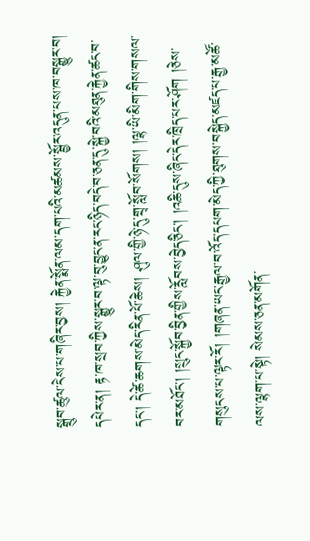སྒྲུབ་ཚུལ་ངེས་པ་གཞིར་བྱས། རྐྱེན་སྨོན་ལམ་དག་པའི་མཚམས་སྦྱོར་འདུན་པས་ཁ་བསྒྱུར་བ། དཔེར་ན། རྟ་ཁ་སྲབ་ཀྱིས་སྒྱུར་བ་ལྟ་བུ་བྱུང་ན་རང་ཉིད་བདེ་བ་ཅན་དུ་སྐྱེ་བའི་མཐུན་རྐྱེན་ཚང་བ་དང་། དེ་ཚེ་ཆགས་མེད་རིན་པོ་ཆེས། ཤུལ་གྱི་ཉེ་དུ་གྲྭ་སློབ་སོགས། །ལྷ་ཡི་མིག་གིས་གསལ་བར་མཐོང་། །སྲུང་སྐྱོབ་བྱིན་གྱིས་རློབས་བྱེད་ཅིང་། །འཆི་དུས་ཞིང་དེར་ཁྲིད་པར་ཤོག །ཅེས་གསུངས་པ་ལྟར་རོ། །གཞན་ཡང་རྒྱལ་བ་འོད་དཔག་མེད་ཀྱི་ཐུགས་བསྐྱེད་མཛད་པ་རྒྱ་མཚོ་ལས་ལྷག་པ་སྟེ། སེམས་ཅན་མགོན་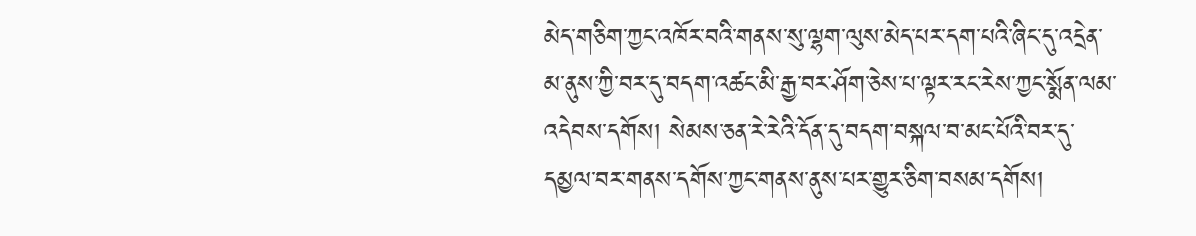མེད་གཅིག་ཀྱང་འཁོར་བའི་གནས་སུ་ལྷག་ལུས་མེད་པར་དག་པའི་ཞིང་དུ་འདྲེན་མ་ནུས་ཀྱི་བར་དུ་བདག་འཚང་མི་རྒྱ་བར་ཤོག་ཅེས་པ་ལྟར་རང་རེས་ཀྱང་སྨོན་ལམ་འདེབས་དགོས། སེམས་ཅན་རེ་རེའི་དོན་དུ་བདག་བསྐལ་བ་མང་པོའི་བར་དུ་དམྱལ་བར་གནས་དགོས་ཀྱང་གནས་ནུས་པར་གྱུར་ཅིག་བསམ་དགོས།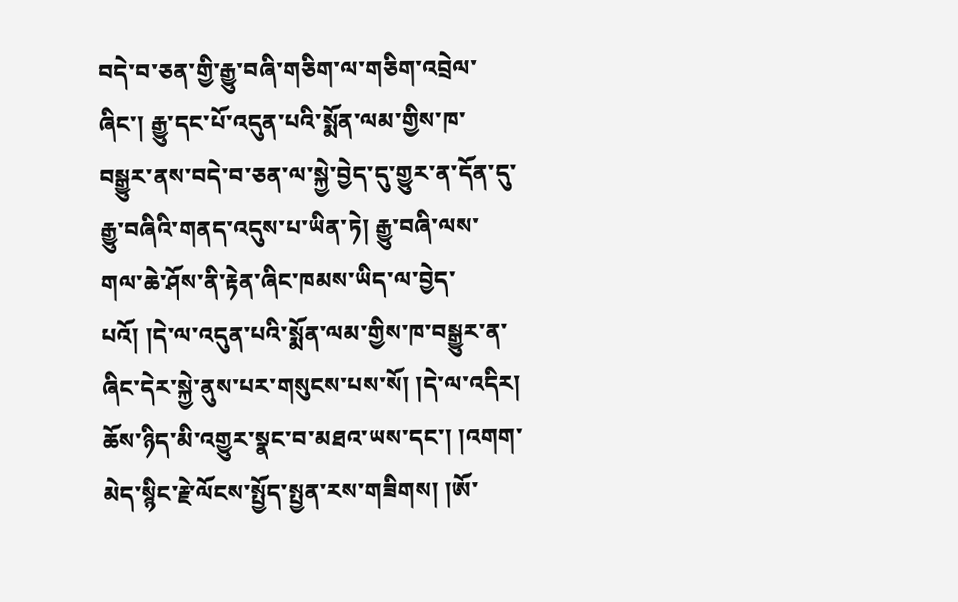བདེ་བ་ཅན་གྱི་རྒྱུ་བཞི་གཅིག་ལ་གཅིག་འབྲེལ་ཞིང་། རྒྱུ་དང་པོ་འདུན་པའི་སྨོན་ལམ་གྱིས་ཁ་བསྒྱུར་ནས་བདེ་བ་ཅན་ལ་སྐྱེ་བྱེད་དུ་གྱུར་ན་དོན་དུ་རྒྱུ་བཞིའི་གནད་འདུས་པ་ཡིན་ཏེ། རྒྱུ་བཞི་ལས་གལ་ཆེ་ཤོས་ནི་རྟེན་ཞིང་ཁམས་ཡིད་ལ་བྱེད་པའོ། །དེ་ལ་འདུན་པའི་སྨོན་ལམ་གྱིས་ཁ་བསྒྱུར་ན་ཞིང་དེར་སྐྱེ་ནུས་པར་གསུངས་པས་སོ། །དེ་ལ་འདིར། ཆོས་ཉིད་མི་འགྱུར་སྣང་བ་མཐའ་ཡས་དང་། །འགག་མེད་སྙིང་རྗེ་ལོངས་སྤྱོད་སྤྱན་རས་གཟིགས། །ཨོ་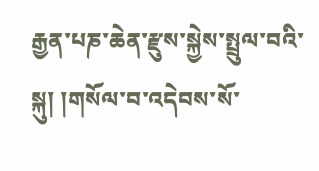རྒྱན་པཎ་ཆེན་རྫུས་སྐྱེས་སྤྲུལ་བའི་སྐུ། །གསོལ་བ་འདེབས་སོ་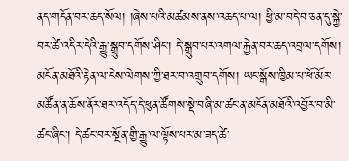ནད་གདོན་བར་ཆད་སོལ། །ཞེས་པའི་མཚམས་ནས་འཆད་པ་ལ། ཕྱི་མ་བདེ་བ་ཅན་དུ་སྐྱེ་བར་ཚེ་འདིར་དེའི་རྒྱུ་སྒྲུབ་དགོས་ཤིང་། དེ་སྒྲུབ་པར་འགལ་རྐྱེན་བར་ཆད་འབྲལ་དགོས། མངོན་མཐོའི་རྟེན་ལ་ངེས་ལེགས་ཀྱི་ཐར་བ་འགྲུབ་དགོས། ཡང་སྒོས་ཁྱིམ་པ་ཕོ་མོར་མཚོན་ན་ཆོས་ནོར་ཐར་འདོད་དེ་ཕུན་ཚོགས་སྡེ་བཞི་མ་ཚང་ན་མངོན་མཐོའི་འབྱོར་བ་མི་ཚང་ཞིང་། དེ་ཚང་བར་སྔོན་གྱི་རྒྱུ་ལ་ལྟོས་པར་མ་ཟད་ཚེ་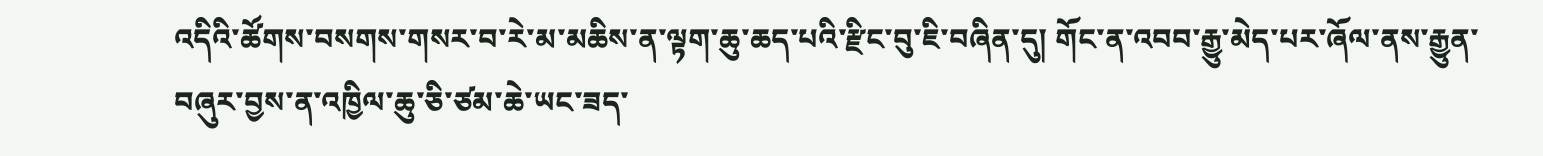འདིའི་ཚོགས་བསགས་གསར་བ་རེ་མ་མཆིས་ན་ལྟག་ཆུ་ཆད་པའི་རྫིང་བུ་ཇི་བཞིན་དུ། གོང་ན་འབབ་རྒྱུ་མེད་པར་ཞོལ་ནས་རྒྱུན་བཞུར་བྱས་ན་འཁྱིལ་ཆུ་ཅི་ཙམ་ཆེ་ཡང་ཟད་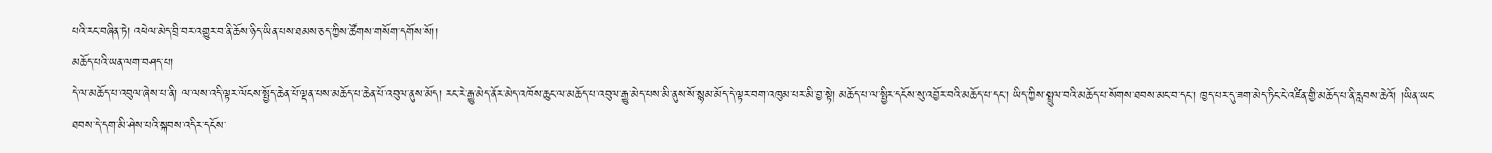པའི་རང་བཞིན་ཏེ། འཕེལ་མེད་བྲི་བར་འགྱུར་བ་ནི་ཆོས་ཉིད་ཡིན་པས་ཐམས་ཅད་ཀྱིས་ཚོགས་གསོག་དགོས་སོ།།
མཆོད་པའི་ཡན་ལག་བཤད་པ།
དེ་ལ་མཆོད་པ་འབུལ་ཞེས་པ་ནི། ལ་ལས་འདི་ལྟར་ལོངས་སྤྱོད་ཆེན་པོ་ལྡན་པས་མཆོད་པ་ཆེན་པོ་འབུལ་ནུས་མོད། རང་རེ་རྒྱུ་མེད་ནོར་མེད་འཁོས་ཆུང་ལ་མཆོད་པ་འབུལ་རྒྱུ་མེད་པས་མི་ནུས་སོ་སྙམ་མོད་དེ་ལྟར་བག་འཁུམ་པར་མི་བྱ་སྟེ། མཆོད་པ་ལ་སྤྱིར་དངོས་སུ་འབྱོར་བའི་མཆོད་པ་དང་། ཡིད་ཀྱིས་སྤྲུལ་བའི་མཆོད་པ་སོགས་ཐབས་མང་བ་དང་། ཁྱད་པར་དུ་ཟག་མེད་ཏིང་ངེ་འཛིན་གྱི་མཆོད་པ་ནི་རླབས་ཆེའོ། །ཡིན་ཡང་ཐབས་དེ་དག་མི་ཤེས་པའི་སྐབས་འདིར་དངོས་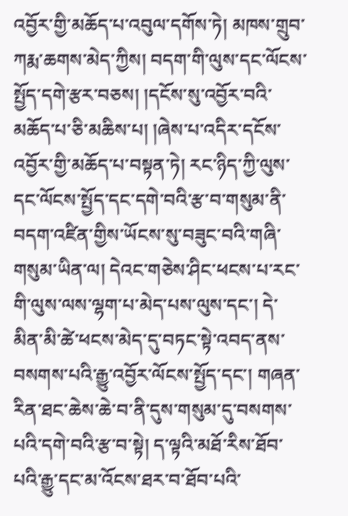འབྱོར་གྱི་མཆོད་པ་འབུལ་དགོས་ཏེ། མཁས་གྲུབ་ཀརྨ་ཆགས་མེད་ཀྱིས། བདག་གི་ལུས་དང་ལོངས་སྤྱོད་དགེ་རྩར་བཅས། །དངོས་སུ་འབྱོར་བའི་མཆོད་པ་ཅི་མཆིས་པ། །ཞེས་པ་འདིར་དངོས་འབྱོར་གྱི་མཆོད་པ་བསྟན་ཏེ། རང་ཉིད་ཀྱི་ལུས་དང་ལོངས་སྤྱོད་དང་དགེ་བའི་རྩ་བ་གསུམ་ནི་བདག་འཛིན་གྱིས་ཡོངས་སུ་བཟུང་བའི་གཞི་གསུམ་ཡིན་ལ། དེའང་གཅེས་ཤིང་ཕངས་པ་རང་གི་ལུས་ལས་ལྷག་པ་མེད་པས་ལུས་དང་། དེ་མིན་མི་ཚེ་ཕངས་མེད་དུ་བཏང་སྟེ་འབད་ནས་བསགས་པའི་རྒྱུ་འབྱོར་ལོངས་སྤྱོད་དང་། གཞན་རིན་ཐང་ཆེས་ཆེ་བ་ནི་དུས་གསུམ་དུ་བསགས་པའི་དགེ་བའི་རྩ་བ་སྟེ། ད་ལྟའི་མཐོ་རིས་ཐོབ་པའི་རྒྱུ་དང་མ་འོངས་ཐར་བ་ཐོབ་པའི་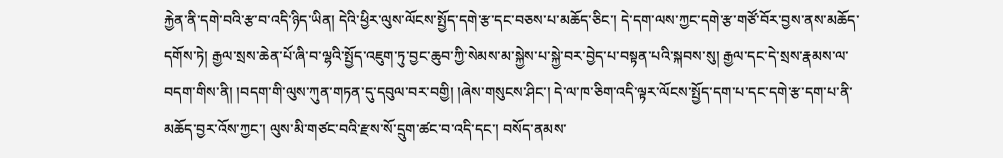རྐྱེན་ནི་དགེ་བའི་རྩ་བ་འདི་ཉིད་ཡིན། དེའི་ཕྱིར་ལུས་ལོངས་སྤྱོད་དགེ་རྩ་དང་བཅས་པ་མཆོད་ཅིང་། དེ་དག་ལས་ཀྱང་དགེ་རྩ་གཙོ་བོར་བྱས་ནས་མཆོད་དགོས་ཏེ། རྒྱལ་སྲས་ཆེན་པོ་ཞི་བ་ལྷའི་སྤྱོད་འཇུག་ཏུ་བྱང་ཆུབ་ཀྱི་སེམས་མ་སྐྱེས་པ་སྐྱེ་བར་བྱེད་པ་བསྟན་པའི་སྐབས་སུ། རྒྱལ་དང་དེ་སྲས་རྣམས་ལ་བདག་གིས་ནི། །བདག་གི་ལུས་ཀུན་གཏན་དུ་དབུལ་བར་བགྱི། །ཞེས་གསུངས་ཤིང་། དེ་ལ་ཁ་ཅིག་འདི་ལྟར་ལོངས་སྤྱོད་དག་པ་དང་དགེ་རྩ་དག་པ་ནི་མཆོད་བྱར་འོས་ཀྱང་། ལུས་མི་གཙང་བའི་རྫས་སོ་དྲུག་ཚང་བ་འདི་དང་། བསོད་ནམས་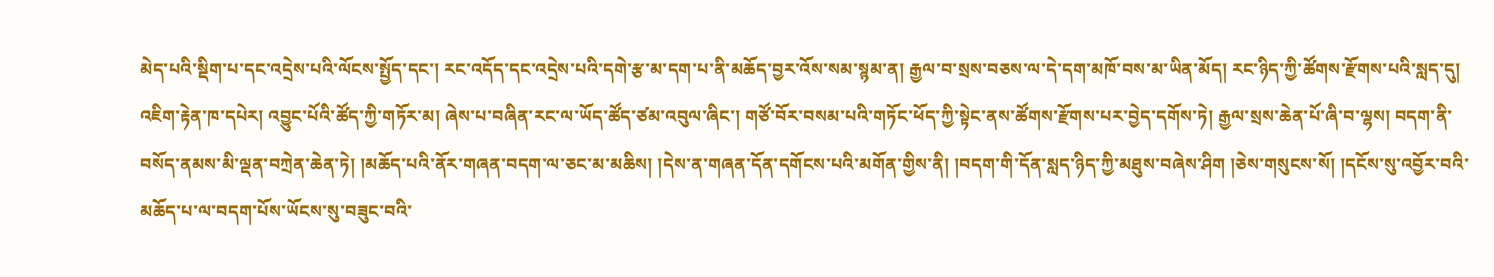མེད་པའི་སྡིག་པ་དང་འདྲེས་པའི་ལོངས་སྤྱོད་དང་། རང་འདོད་དང་འདྲེས་པའི་དགེ་རྩ་མ་དག་པ་ནི་མཆོད་བྱར་འོས་སམ་སྙམ་ན། རྒྱལ་བ་སྲས་བཅས་ལ་དེ་དག་མཁོ་བས་མ་ཡིན་མོད། རང་ཉིད་ཀྱི་ཚོགས་རྫོགས་པའི་སླད་དུ། འཇིག་རྟེན་ཁ་དཔེར། འབྱུང་པོའི་ཚོད་ཀྱི་གཏོར་མ། ཞེས་པ་བཞིན་རང་ལ་ཡོད་ཚོད་ཙམ་འབུལ་ཞིང་། གཙོ་བོར་བསམ་པའི་གཏོང་ཕོད་ཀྱི་སྟེང་ནས་ཚོགས་རྫོགས་པར་བྱེད་དགོས་ཏེ། རྒྱལ་སྲས་ཆེན་པོ་ཞི་བ་ལྷས། བདག་ནི་བསོད་ནམས་མི་ལྡན་བཀྲེན་ཆེན་ཏེ། །མཆོད་པའི་ནོར་གཞན་བདག་ལ་ཅང་མ་མཆིས། །དེས་ན་གཞན་དོན་དགོངས་པའི་མགོན་གྱིས་ནི། །བདག་གི་དོན་སླད་ཉིད་ཀྱི་མཐུས་བཞེས་ཤིག །ཅེས་གསུངས་སོ། །དངོས་སུ་འབྱོར་བའི་མཆོད་པ་ལ་བདག་པོས་ཡོངས་སུ་བཟུང་བའི་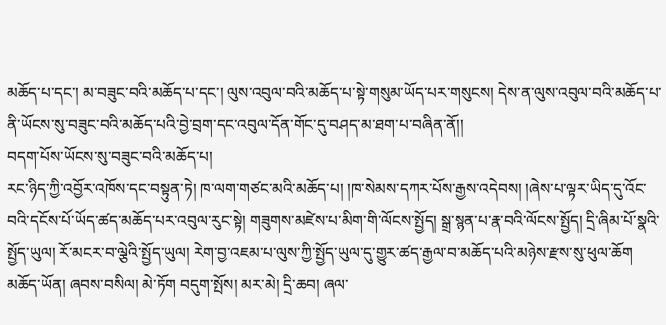མཆོད་པ་དང་། མ་བཟུང་བའི་མཆོད་པ་དང་། ལུས་འབུལ་བའི་མཆོད་པ་སྟེ་གསུམ་ཡོད་པར་གསུངས། དེས་ན་ལུས་འབུལ་བའི་མཆོད་པ་ནི་ཡོངས་སུ་བཟུང་བའི་མཆོད་པའི་བྱེ་བྲག་དང་འབུལ་དོན་གོང་དུ་བཤད་མ་ཐག་པ་བཞིན་ནོ།།
བདག་པོས་ཡོངས་སུ་བཟུང་བའི་མཆོད་པ།
རང་ཉིད་ཀྱི་འབྱོར་འཁོས་དང་བསྟུན་ཏེ། ཁ་ལག་གཙང་མའི་མཆོད་པ། །ཁ་སེམས་དཀར་པོས་རྒྱས་འདེབས། །ཞེས་པ་ལྟར་ཡིད་དུ་འོང་བའི་དངོས་པོ་ཡོད་ཚད་མཆོད་པར་འབུལ་རུང་སྟེ། གཟུགས་མཛེས་པ་མིག་གི་ལོངས་སྤྱོད། སྒྲ་སྙན་པ་རྣ་བའི་ལོངས་སྤྱོད། དྲི་ཞིམ་པོ་སྣའི་སྤྱོད་ཡུལ། རོ་མངར་བ་ལྕེའི་སྤྱོད་ཡུལ། རེག་བྱ་འཇམ་པ་ལུས་ཀྱི་སྤྱོད་ཡུལ་དུ་གྱུར་ཚད་རྒྱལ་བ་མཆོད་པའི་མཉེས་རྫས་སུ་ཕུལ་ཆོག མཆོད་ཡོན། ཞབས་བསིལ། མེ་ཏོག བདུག་སྤོས། མར་མེ། དྲི་ཆབ། ཞལ་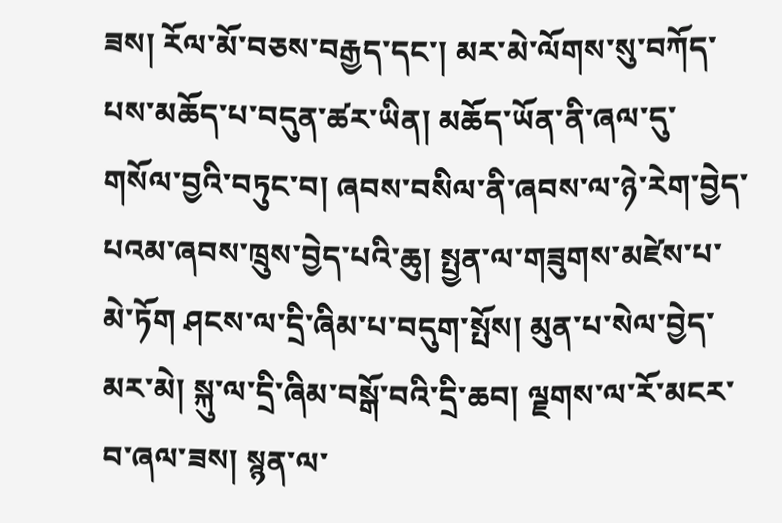ཟས། རོལ་མོ་བཅས་བརྒྱད་དང་། མར་མེ་ལོགས་སུ་བཀོད་པས་མཆོད་པ་བདུན་ཚར་ཡིན། མཆོད་ཡོན་ནི་ཞལ་དུ་གསོལ་བྱའི་བཏུང་བ། ཞབས་བསིལ་ནི་ཞབས་ལ་ཉེ་རེག་བྱེད་པའམ་ཞབས་ཁྲུས་བྱེད་པའི་ཆུ། སྤྱན་ལ་གཟུགས་མཛེས་པ་མེ་ཏོག ཤངས་ལ་དྲི་ཞིམ་པ་བདུག་སྤོས། མུན་པ་སེལ་བྱེད་མར་མེ། སྐུ་ལ་དྲི་ཞིམ་བསྒོ་བའི་དྲི་ཆབ། ལྗགས་ལ་རོ་མངར་བ་ཞལ་ཟས། སྙན་ལ་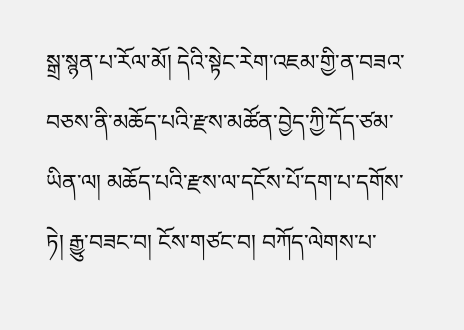སྒྲ་སྙན་པ་རོལ་མོ། དེའི་སྟེང་རེག་འཇམ་གྱི་ན་བཟའ་བཅས་ནི་མཆོད་པའི་རྫས་མཚོན་བྱེད་ཀྱི་དོད་ཙམ་ཡིན་ལ། མཆོད་པའི་རྫས་ལ་དངོས་པོ་དག་པ་དགོས་ཏེ། རྒྱུ་བཟང་བ། ངོས་གཙང་བ། བཀོད་ལེགས་པ་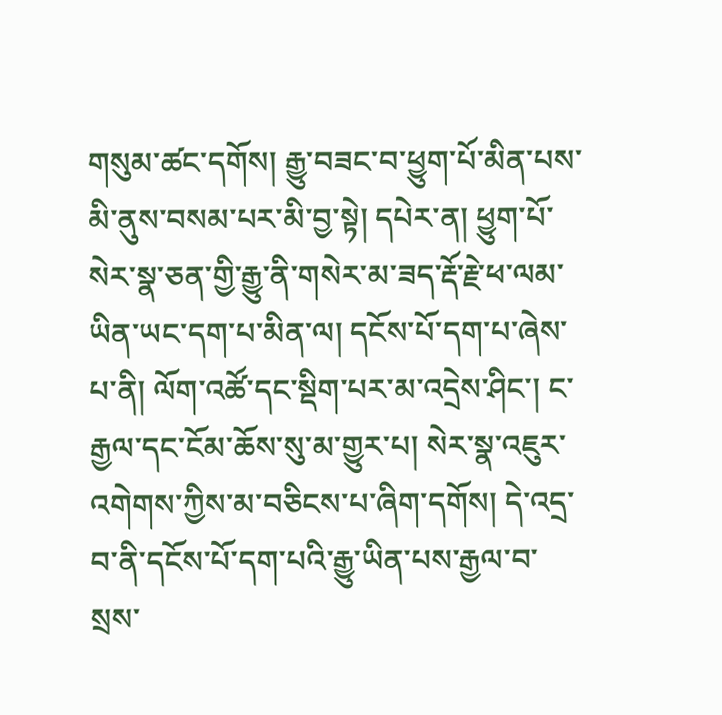གསུམ་ཚང་དགོས། རྒྱུ་བཟང་བ་ཕྱུག་པོ་མིན་པས་མི་ནུས་བསམ་པར་མི་བྱ་སྟེ། དཔེར་ན། ཕྱུག་པོ་སེར་སྣ་ཅན་གྱི་རྒྱུ་ནི་གསེར་མ་ཟད་རྡོ་རྗེ་ཕ་ལམ་ཡིན་ཡང་དག་པ་མིན་ལ། དངོས་པོ་དག་པ་ཞེས་པ་ནི། ལོག་འཚོ་དང་སྡིག་པར་མ་འདྲེས་ཤིང་། ང་རྒྱལ་དང་ངོམ་ཆོས་སུ་མ་གྱུར་པ། སེར་སྣ་འཇུར་འགེགས་ཀྱིས་མ་བཅིངས་པ་ཞིག་དགོས། དེ་འདྲ་བ་ནི་དངོས་པོ་དག་པའི་རྒྱུ་ཡིན་པས་རྒྱལ་བ་སྲས་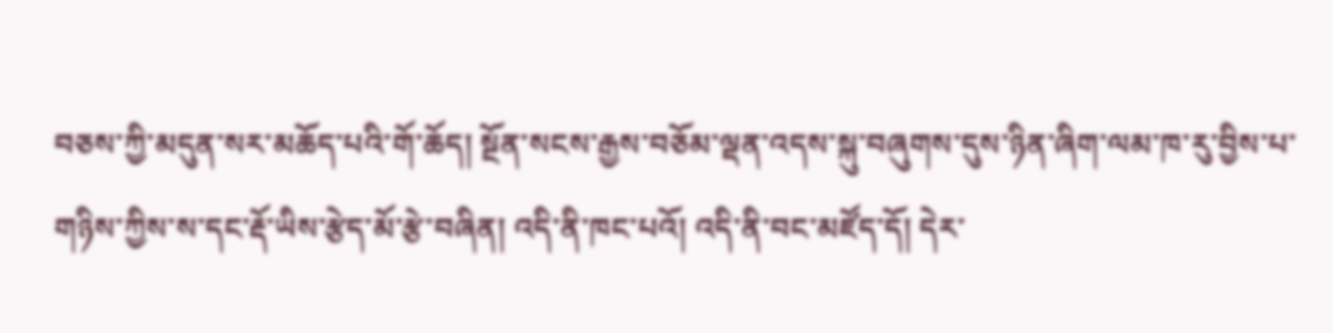བཅས་ཀྱི་མདུན་སར་མཆོད་པའི་གོ་ཆོད། སྔོན་སངས་རྒྱས་བཅོམ་ལྡན་འདས་སྐུ་བཞུགས་དུས་ཉིན་ཞིག་ལམ་ཁ་རུ་བྱིས་པ་གཉིས་ཀྱིས་ས་དང་རྡོ་ཡིས་རྩེད་མོ་རྩེ་བཞིན། འདི་ནི་ཁང་པའོ། འདི་ནི་བང་མཛོད་དོ། དེར་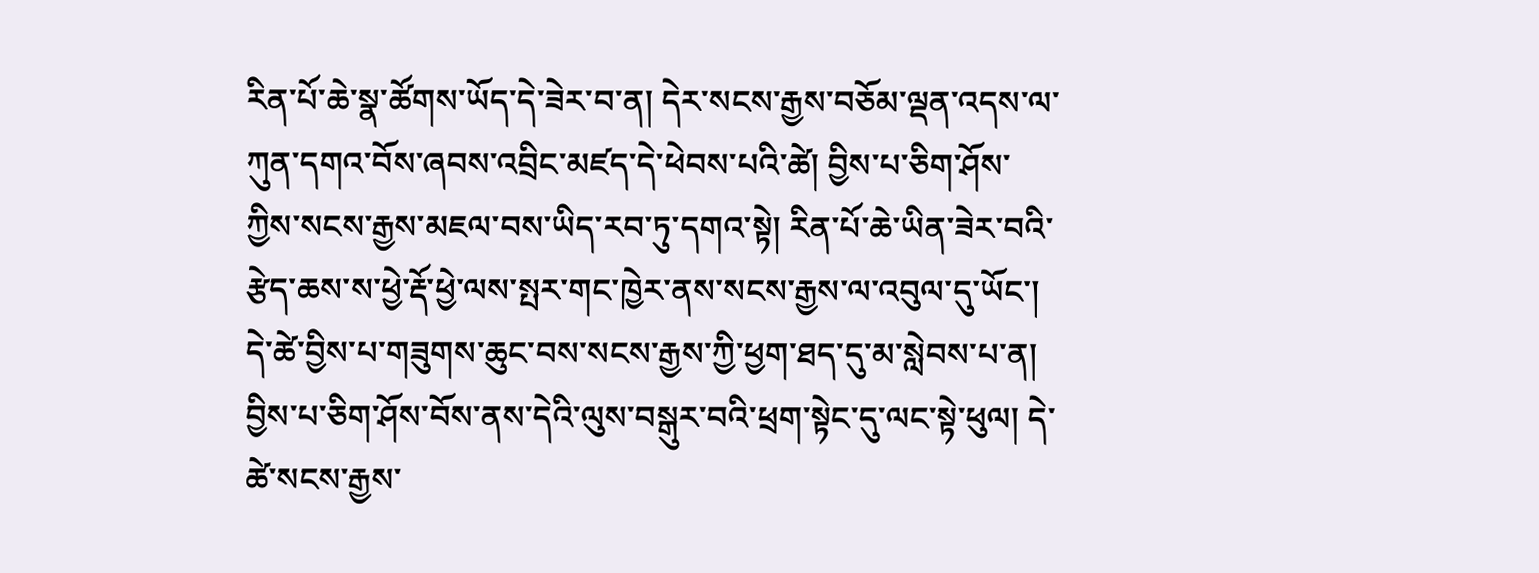རིན་པོ་ཆེ་སྣ་ཚོགས་ཡོད་དེ་ཟེར་བ་ན། དེར་སངས་རྒྱས་བཅོམ་ལྡན་འདས་ལ་ཀུན་དགའ་བོས་ཞབས་འབྲིང་མཛད་དེ་ཕེབས་པའི་ཚེ། བྱིས་པ་ཅིག་ཤོས་ཀྱིས་སངས་རྒྱས་མཇལ་བས་ཡིད་རབ་ཏུ་དགའ་སྟེ། རིན་པོ་ཆེ་ཡིན་ཟེར་བའི་རྩེད་ཆས་ས་ཕྱེ་རྡོ་ཕྱེ་ལས་སྤར་གང་ཁྱེར་ནས་སངས་རྒྱས་ལ་འབུལ་དུ་ཡོང་། དེ་ཚེ་བྱིས་པ་གཟུགས་ཆུང་བས་སངས་རྒྱས་ཀྱི་ཕྱག་ཐད་དུ་མ་སླེབས་པ་ན། བྱིས་པ་ཅིག་ཤོས་བོས་ནས་དེའི་ལུས་བསྒུར་བའི་ཕྲག་སྟེང་དུ་ལང་སྟེ་ཕུལ། དེ་ཚེ་སངས་རྒྱས་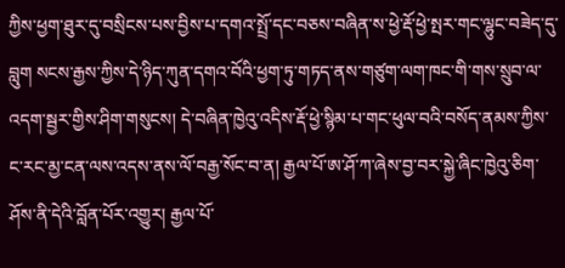ཀྱིས་ཕྱག་ཐུར་དུ་བསྲིངས་པས་བྱིས་པ་དགའ་སྤྲོ་དང་བཅས་བཞིན་ས་ཕྱེ་རྡོ་ཕྱེ་སྤར་གང་ལྷུང་བཟེད་དུ་བླུག སངས་རྒྱས་ཀྱིས་དེ་ཉིད་ཀུན་དགའ་བོའི་ཕྱག་ཏུ་གཏད་ནས་གཙུག་ལག་ཁང་གི་གས་སྲུབ་ལ་འདག་སྦྱར་གྱིས་ཤིག་གསུངས། དེ་བཞིན་ཁྱེའུ་འདིས་རྡོ་ཕྱེ་སྙིམ་པ་གང་ཕུལ་བའི་བསོད་ནམས་ཀྱིས་ང་རང་མྱ་ངན་ལས་འདས་ནས་ལོ་བརྒྱ་སོང་བ་ན། རྒྱལ་པོ་ཨ་ཤོ་ཀ་ཞེས་བྱ་བར་སྐྱེ་ཞིང་ཁྱེའུ་ཅིག་ཤོས་ནི་དེའི་བློན་པོར་འགྱུར། རྒྱལ་པོ་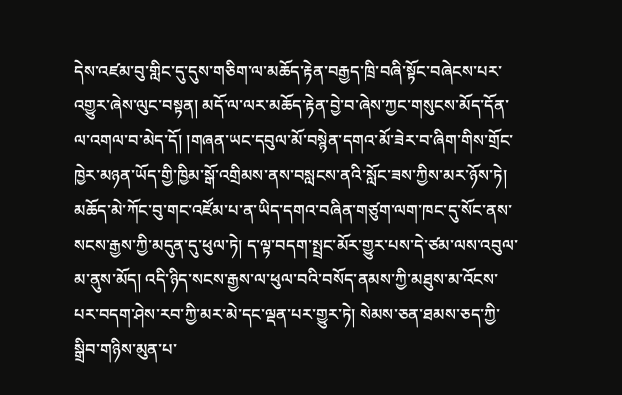དེས་འཛམ་བུ་གླིང་དུ་དུས་གཅིག་ལ་མཆོད་རྟེན་བརྒྱད་ཁྲི་བཞི་སྟོང་བཞེངས་པར་འགྱུར་ཞེས་ལུང་བསྟན། མདོ་ལ་ལར་མཆོད་རྟེན་བྱེ་བ་ཞེས་ཀྱང་གསུངས་མོད་དོན་ལ་འགལ་བ་མེད་དོ། །གཞན་ཡང་དབུལ་མོ་བསྙེན་དགའ་མོ་ཟེར་བ་ཞིག་གིས་གྲོང་ཁྱེར་མཉན་ཡོད་གྱི་ཁྱིམ་སྒོ་འགྲིམས་ནས་བསླངས་ནའི་སློང་ཟས་ཀྱིས་མར་ཉོས་ཏེ། མཆོད་མེ་ཀོང་བུ་གང་འཛོམ་པ་ན་ཡིད་དགའ་བཞིན་གཙུག་ལག་ཁང་དུ་སོང་ནས་སངས་རྒྱས་ཀྱི་མདུན་དུ་ཕུལ་ཏེ། ད་ལྟ་བདག་སྤྲང་མོར་གྱུར་པས་དེ་ཙམ་ལས་འབུལ་མ་ནུས་མོད། འདི་ཉིད་སངས་རྒྱས་ལ་ཕུལ་བའི་བསོད་ནམས་ཀྱི་མཐུས་མ་འོངས་པར་བདག་ཤེས་རབ་ཀྱི་མར་མེ་དང་ལྡན་པར་གྱུར་ཏེ། སེམས་ཅན་ཐམས་ཅད་ཀྱི་སྒྲིབ་གཉིས་མུན་པ་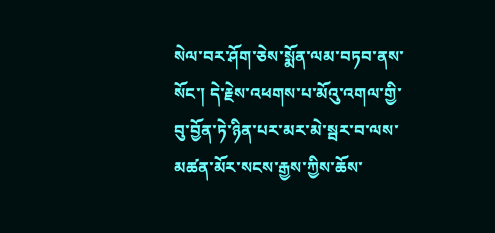སེལ་བར་ཤོག་ཅེས་སྨོན་ལམ་བཏབ་ནས་སོང་། དེ་རྗེས་འཕགས་པ་མོའུ་འགལ་གྱི་བུ་བྱོན་ཏེ་ཉིན་པར་མར་མེ་སྦར་བ་ལས་མཚན་མོར་སངས་རྒྱས་ཀྱིས་ཆོས་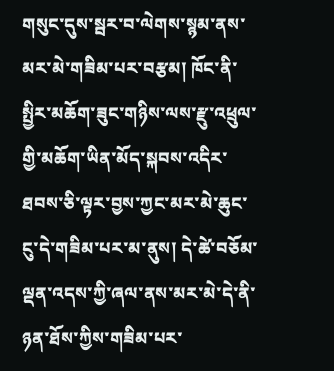གསུང་དུས་སྦར་བ་ལེགས་སྙམ་ནས་མར་མེ་གཟིམ་པར་བརྩམ། ཁོང་ནི་སྤྱིར་མཆོག་ཟུང་གཉིས་ལས་རྫུ་འཕྲུལ་གྱི་མཆོག་ཡིན་མོད་སྐབས་འདིར་ཐབས་ཅི་ལྟར་བྱས་ཀྱང་མར་མེ་ཆུང་ངུ་དེ་གཟིམ་པར་མ་ནུས། དེ་ཚེ་བཅོམ་ལྡན་འདས་ཀྱི་ཞལ་ནས་མར་མེ་དེ་ནི་ཉན་ཐོས་ཀྱིས་གཟིམ་པར་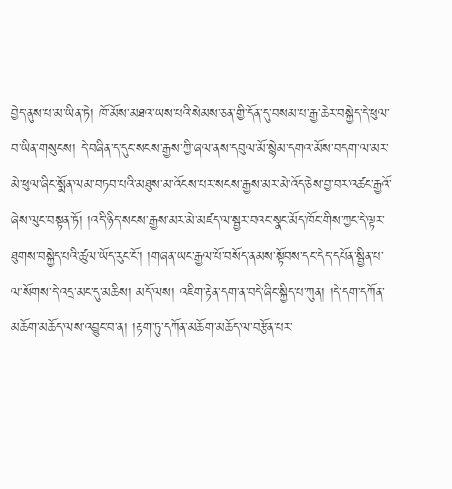བྱེད་ནུས་པ་མ་ཡིན་ཏེ། ཁོ་མོས་མཐའ་ཡས་པའི་སེམས་ཅན་གྱི་དོན་དུ་བསམ་པ་རྒྱ་ཆེར་བསྐྱེད་དེ་ཕུལ་བ་ཡིན་གསུངས། དེ་བཞིན་ད་དུང་སངས་རྒྱས་ཀྱི་ཞལ་ནས་དབུལ་མོ་སྙེམ་དགའ་མོས་བདག་ལ་མར་མེ་ཕུལ་ཞིང་སྨོན་ལམ་བཏབ་པའི་མཐུས་མ་འོངས་པར་སངས་རྒྱས་མར་མེ་འོད་ཅེས་བྱ་བར་འཚང་རྒྱའོ་ཞེས་ལུང་བསྟན་ཏོ། །འདི་ཉིད་སངས་རྒྱས་མར་མེ་མཛད་ལ་སྦྱར་བའང་སྣང་མོད་ཁོང་གིས་ཀྱང་དེ་ལྟར་ཐུགས་བསྐྱེད་པའི་ཚུལ་ཡོད་རུང་ངོ་། །གཞན་ཡང་རྒྱལ་པོ་བསོད་ནམས་སྟོབས་དང་དེད་དཔོན་སྦྱིན་པ་ལ་སོགས་དེ་འདྲ་མང་དུ་མཆིས། མདོ་ལས། འཇིག་རྟེན་དག་ན་བདེ་ཞིང་སྐྱིད་པ་ཀུན། །དེ་དག་དཀོན་མཆོག་མཆོད་ལས་འབྱུང་བ་ན། །རྟག་ཏུ་དཀོན་མཆོག་མཆོད་ལ་བརྩོན་པར་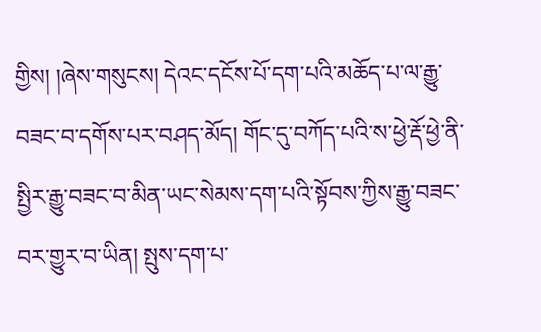གྱིས། །ཞེས་གསུངས། དེའང་དངོས་པོ་དག་པའི་མཆོད་པ་ལ་རྒྱུ་བཟང་བ་དགོས་པར་བཤད་མོད། གོང་དུ་བཀོད་པའི་ས་ཕྱེ་རྡོ་ཕྱེ་ནི་སྤྱིར་རྒྱུ་བཟང་བ་མིན་ཡང་སེམས་དག་པའི་སྟོབས་ཀྱིས་རྒྱུ་བཟང་བར་གྱུར་བ་ཡིན། སྤུས་དག་པ་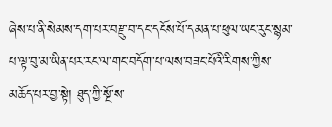ཞེས་པ་ནི་སེམས་དག་པར་བརྫུ་བ་དང་དངོས་པོ་དམན་པ་ཕུལ་ཡང་རུང་སྙམ་པ་ལྟ་བུ་མ་ཡིན་པར་རང་ལ་གང་བདོག་པ་ལས་བཟང་པོའི་རིགས་ཀྱིས་མཆོད་པར་བྱ་སྟེ། ཐུད་ཀྱི་སྔོ་ས་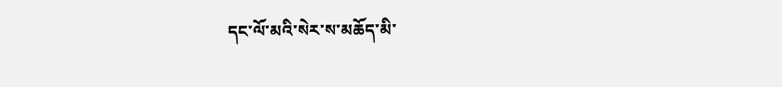དང་ལོ་མའི་སེར་ས་མཆོད་མི་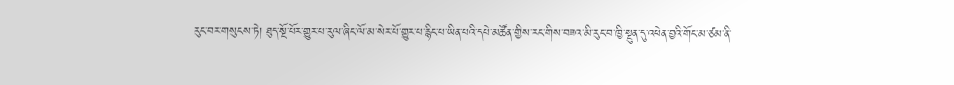རུང་བར་གསུངས་ཏེ། ཐུད་སྔོ་པོར་གྱུར་པ་རུལ་ཞིང་ལོ་མ་སེར་པོ་གྱུར་པ་རྙིང་པ་ཡིན་པའི་དཔེ་མཚོན་གྱིས་རང་གིས་བཟའ་མི་རུང་བ་ཁྱི་སྔུན་དུ་འཕེན་བྱའི་གོང་མ་ཙམ་ནི་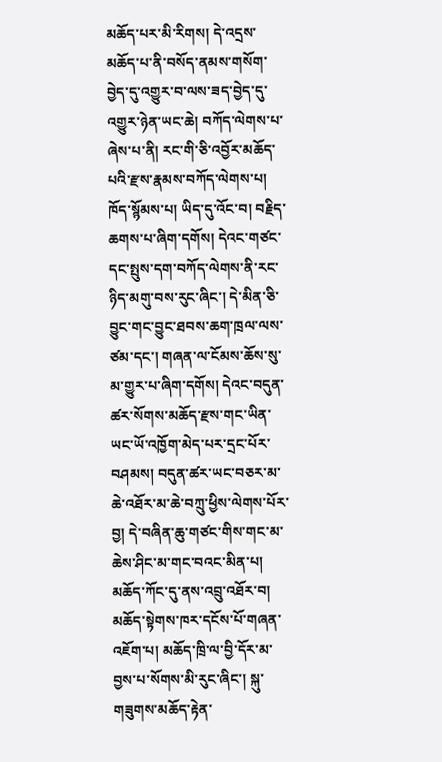མཆོད་པར་མི་རིགས། དེ་འདྲས་མཆོད་པ་ནི་བསོད་ནམས་གསོག་བྱེད་དུ་འགྱུར་བ་ལས་ཟད་བྱེད་དུ་འགྱུར་ཉེན་ཡང་ཆེ། བཀོད་ལེགས་པ་ཞེས་པ་ནི། རང་གི་ཅི་འབྱོར་མཆོད་པའི་རྫས་རྣམས་བཀོད་ལེགས་པ། ཁོད་སྙོམས་པ། ཡིད་དུ་འོང་བ། བརྗིད་ཆགས་པ་ཞིག་དགོས། དེའང་གཙང་དང་སྤུས་དག་བཀོད་ལེགས་ནི་རང་ཉིད་མགུ་བས་རུང་ཞིང་། དེ་མིན་ཅི་བྱུང་གང་བྱུང་ཐབས་ཆག་ཁྲལ་ལས་ཙམ་དང་། གཞན་ལ་ངོམས་ཆོས་སུ་མ་གྱུར་པ་ཞིག་དགོས། དེའང་བདུན་ཚར་སོགས་མཆོད་རྫས་གང་ཡིན་ཡང་ཡོ་འཁྱོག་མེད་པར་དྲང་པོར་བཤམས། བདུན་ཚར་ཡང་བཅར་མ་ཆེ་འཐོར་མ་ཆེ་བཀྲུ་ཕྱིས་ལེགས་པོར་བྱ། དེ་བཞིན་ཆུ་གཙང་གིས་གང་མ་ཆེས་ཤིང་མ་གང་བའང་མིན་པ། མཆོད་ཀོང་དུ་ནས་འབྲུ་འཐོར་བ། མཆོད་སྟེགས་ཁར་དངོས་པོ་གཞན་འཇོག་པ། མཆོད་ཁྲི་ལ་བྱི་དོར་མ་བྱས་པ་སོགས་མི་རུང་ཞིང་། སྐུ་གཟུགས་མཆོད་རྟེན་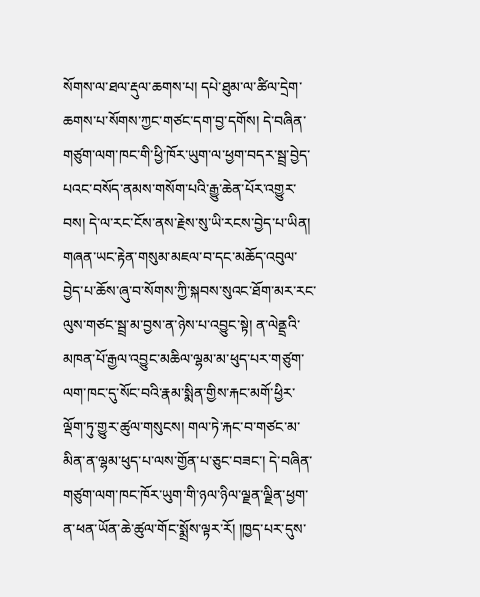སོགས་ལ་ཐལ་རྡུལ་ཆགས་པ། དཔེ་ཐུམ་ལ་ཚིལ་དྲེག་ཆགས་པ་སོགས་ཀྱང་གཙང་དག་བྱ་དགོས། དེ་བཞིན་གཙུག་ལག་ཁང་གི་ཕྱི་ཁོར་ཡུག་ལ་ཕྱག་བདར་སྦྲ་བྱེད་པའང་བསོད་ནམས་གསོག་པའི་རྒྱུ་ཆེན་པོར་འགྱུར་བས། དེ་ལ་རང་ངོས་ནས་རྗེས་སུ་ཡི་རངས་བྱེད་པ་ཡིན། གཞན་ཡང་རྟེན་གསུམ་མཇལ་བ་དང་མཆོད་འབུལ་བྱེད་པ་ཆོས་ཞུ་བ་སོགས་ཀྱི་སྐབས་སུའང་ཐོག་མར་རང་ལུས་གཙང་སྦྲ་མ་བྱས་ན་ཉེས་པ་འབྱུང་སྟེ། ན་ལེནྡྲའི་མཁན་པོ་རྒྱལ་འབྱུང་མཆིལ་ལྷམ་མ་ཕུད་པར་གཙུག་ལག་ཁང་དུ་སོང་བའི་རྣམ་སྨིན་གྱིས་རྐང་མགོ་ཕྱིར་ལྡོག་ཏུ་གྱུར་ཚུལ་གསུངས། གལ་ཏེ་རྐང་བ་གཙང་མ་མིན་ན་ལྷམ་ཕུད་པ་ལས་གྱོན་པ་ཅུང་བཟང་། དེ་བཞིན་གཙུག་ལག་ཁང་ཁོར་ཡུག་གི་ཉལ་ཉིལ་ལྗན་ལྗིན་ཕྱག་ན་ཕན་ཡོན་ཆེ་ཚུལ་གོང་སྨྲོས་ལྟར་རོ། །ཁྱད་པར་དུས་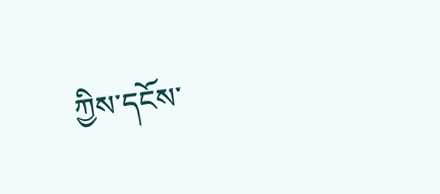ཀྱིས་དངོས་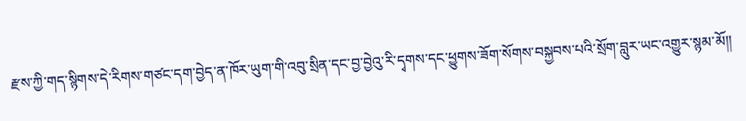རྫས་ཀྱི་གད་སྙིགས་དེ་རིགས་གཙང་དག་བྱེད་ན་ཁོར་ཡུག་གི་འབུ་སྲིན་དང་བྱ་བྱེའུ་རི་དྭགས་དང་ཕྱུགས་ཟོག་སོགས་བསྐྱབས་པའི་སྲོག་བླུར་ཡང་འགྱུར་སྙམ་མོ།།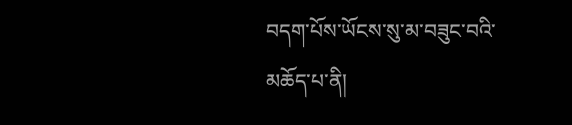བདག་པོས་ཡོངས་སུ་མ་བཟུང་བའི་མཆོད་པ་ནི།